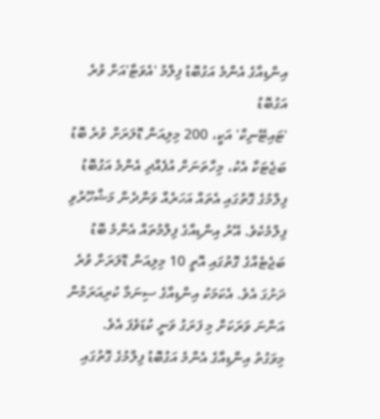އިންޑިއާގެ އެންމެ އަގުބޮޑު ފިލްމު 'އެވަޓާ'އަށް ވުރެ އަގުބޮޑު
'ޓައިޓޭނިކް' އަކީ، 200 މިލިއަން ޑޮލަރަށް ވުރެ ބޮޑު ބަޖެޓަކާ އެކު، މިހާތަނަށް އުފެއްދި އެންމެ އަގުބޮޑު ފިލްމުގެ ގޮތުގައި އެތައް އަހަރެއް ވަންދެން މަޝްހޫރުވި ފިލްމެކެވެ. އޭރު އިންޑިއާގެ ފިލްމުތައް އެންމެ ބޮޑު ބަޖެޓެއްގެ ގޮތުގައި އޮތީ 10 މިލިއަން ޑޮލަރަށް ވުރެ ދަށުގަ އެވެ. އެކަމަކު އިންޑިއާގެ ސިނަމާ ކުރިއަރަމުން އަންނަ ވަރަކަށް މި ފަރަގު ވަނީ ކުޑަވެފަ އެވެ.
މިވަގުތު އިންޑިއާގެ އެންމެ އަގުބޮޑު ފިލްމުގެ ގޮތުގައި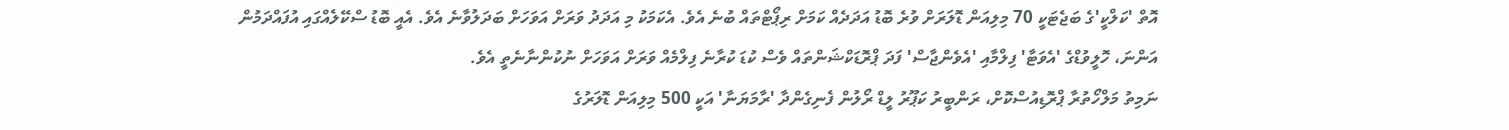އޮތް 'ކަލްކީ'ގެ ބަޖެޓަކީ 70 މިލިއަން ޑޮލަރަށް ވުރެ ބޮޑު އަދަދެއް ކަމަށް ރިޕޯޓްތައް ބުނެ އެވެ. އެކަމަކު މި އަދަދު ވަރަށް އަވަހަށް ބަދަލުވާނެ އެވެ. އެއީ ބޮޑު ސްކޭލެއްގައި އުފައްދަމުން އަންނަ، ހޮލީވުޑްގެ 'އެވަޓާ' ފިލްމާއި 'އެވެންޖާސް' ފަދަ ޕްރޮޑަކްޝަންތައް ވެސް ކުޑަ ކުރާނެ ފިލްމެއް ވަރަށް އަވަހަށް ނުކުންނާނެތީ އެވެ.
ނަމިތު މަލްހޯތުރާ ޕްރޮޑިއުސްކޮށް، ރަންބީރު ކަޕޫރު ލީޑް ރޯލުން ފެނިގެންދާ 'ރާމަޔަނާ' އަކީ 500 މިލިއަން ޑޮލަރުގެ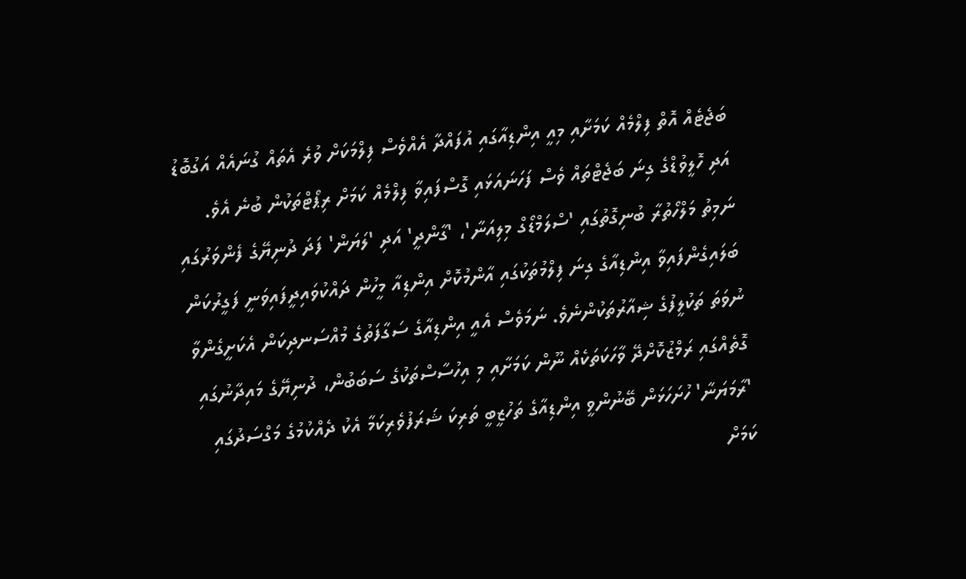ބަޖެޓެއް އޮތް ފިލްމެއް ކަމަށާއި މިއީ އިންޑިއާގައި އުފައްދާ އެއްވެސް ފިލްމަކަށް ވުރެ އެތައް ގުނައެއް އަގުބޮޑު އަދި ހޮލީވުޑްގެ ގިނަ ބަޖެޓްތައް ވެސް ފަހަނައަޅައި ގޮސްފައިވާ ފިލްމެއް ކަމަށް ރިޕޯޓްތަކުން ބުނެ އެވެ.
ނަމިތު މަލްހޯތުރާ ބުނިގޮތުގައި 'ސްލަމްޑޯގް މިލިއަނާ'، 'ގާންދީ' އަދި 'ލަޔަން' ފަދަ ދުނިޔޭގެ ފެންވަރުގައި ބަލައިގެންފައިވާ އިންޑިއާގެ ގިނަ ފިލްމުތަކުގައި އާންމުކޮށް އިންޑިއާ މީހުން ދައްކުވައިދީފައިވަނީ ފަގީރުކަން ނުވަތަ ތަކުލީފުގެ ޝިއާރުތަކުންނެވެ. ނަމަވެސް އެއީ އިންޑިއާގެ ސަގާފަތުގެ މުއްސަނދިކަން އެކަށީގެންވާ ގޮތެއްގައި ރަމްޒުކޮށްދޭ ވާހަކަތަކެއް ނޫން ކަމަށާއި މި އިހުސާސްތަކުގެ ސަބަބުން، ދުނިޔޭގެ މައިދާނުގައި 'ރާމަޔަނާ' ހުށަހަޅަން ބޭނުންވީ އިންޑިއާގެ ތަހުޒީބީ ތަރިކަ ޝަރަފުވެރިކަމާ އެކު ދެއްކުމުގެ މަގްސަދުގައި ކަމަށް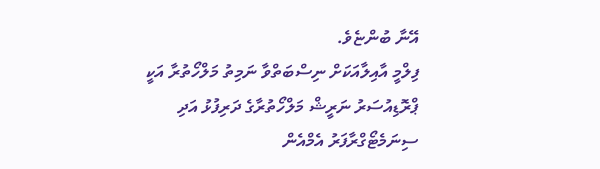އޭނާ ބުންޏެވެ.
ފިލްމީ އާއިލާއަކަށް ނިސްބަތްވާ ނަމިތު މަލްހޯތުރާ އަކީ ޕްރޮޑިއުސަރު ނަރީޝް މަލްހޯތުރާގެ ދަރިފުޅު އަދި ސިނަމެޓޯގްރާފަރު އެމްއެން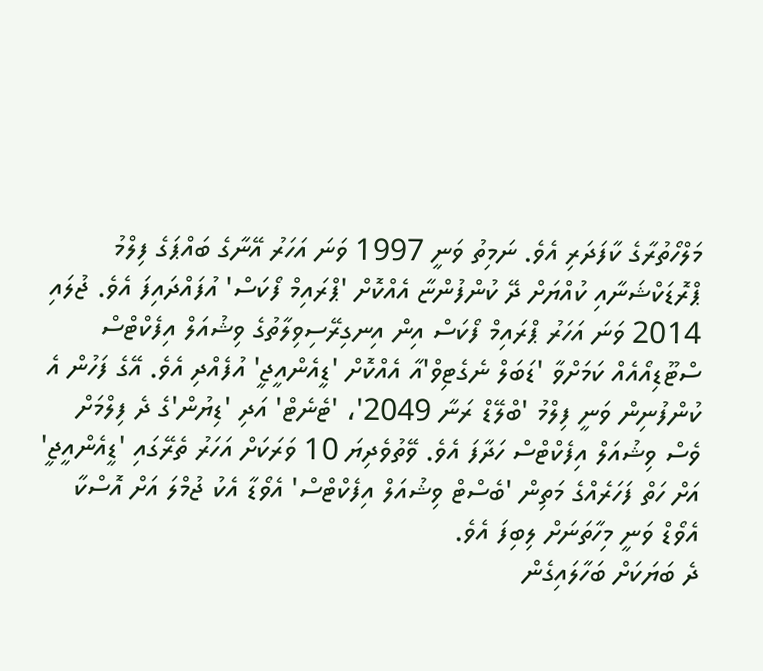މަލްހޯތުރާގެ ކާފަދަރި އެވެ. ނަމިތު ވަނީ 1997 ވަނަ އަހަރު އޭނާގެ ބައްޕަގެ ފިލްމު ޕްރޮޑަކްޝަނާއި ކުއްޔަށް ދޭ ކުންފުންޏާ އެއްކޮށް 'ޕްރައިމް ފޯކަސް' އުފައްދައިފަ އެވެ. ޖުލައި 2014 ވަނަ އަހަރު ޕްރައިމް ފޯކަސް އިން އިނގިރޭސިވިލާތުގެ ވިޝުއަލް އިފެކްޓްސް ސްޓޫޑިއޯއެއް ކަމަށްވާ 'ޑަބަލް ނެގެޓިވް'އާ އެއްކޮށް 'ޑީއެންއީޖީ' އުފެއްދި އެވެ. އޭގެ ފަހުން އެ ކުންފުނިން ވަނީ ފިލްމު 'ބްލޭޑް ރަނާ 2049'، 'ޓެނެޓް' އަދި 'ޑިޔުން'ގެ ދެ ފިލްމަށް ވެސް ވިޝުއަލް އިފެކްޓްސް ހަދާފަ އެވެ. ވޭތުވެދިޔަ 10 ވަރަކަށް އަހަރު ތެރޭގައި 'ޑީއެންއީޖީ' އަށް ހަތް ފަހަރެއްގެ މަތިން 'ބެސްޓް ވިޝުއަލް އިފެކްޓްސް' އެވޯޑާ އެކު ޖުމްލަ އަށް އޮސްކާ އެވޯޑް ވަނީ މިހާތަނަށް ލިބިފަ އެވެ.
ދެ ބަޔަކަށް ބަހާލައިގެން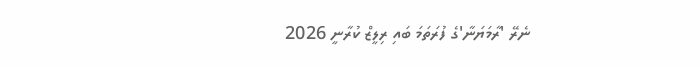ނެރޭ 'ރާމަޔަނާ'ގެ ފުރަތަމަ ބައި ރިލީޒް ކުރާނީ 2026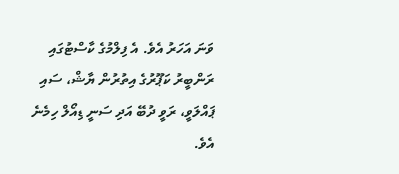ވަނަ އަހަރު އެވެ. އެ ފިލްމުގެ ކާސްޓުގައި ރަންބީރު ކަޕޫރުގެ އިތުރުން ޔާޝް، ސައި ޕައްލަވީ، ރަވީ ދުބޭ އަދި ސަނީ ޑިއޯލް ހިމެނެ އެވެ.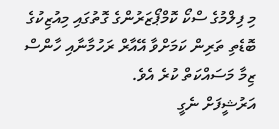މި ފިލްމުގެ ސްކޯ ކޮމްޕޯޒަރުންގެ ގޮތުގައި މިއުޒިކުގެ ބޮޑެތި ތަރިން ކަމަށްވާ އޭއާރް ރަހުމާނާއި ހާންސް ޒިމާ މަސައްކަތް ކުރެ އެވެ.
އަރުޝީފަށް ނެގީ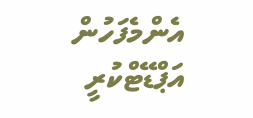އެންމެފަހުން އަޕްޑޭޓްކުރީ